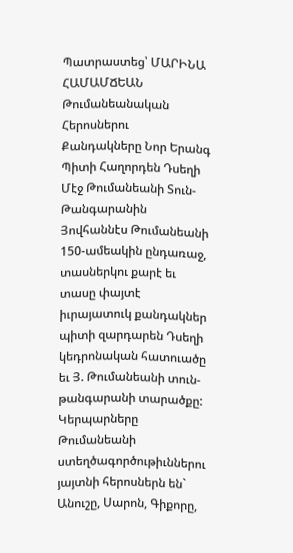Պատրաստեց՝ ՄԱՐԻՆԱ ՀԱՄԱՄՃԵԱՆ
Թումանեանական Հերոսներու Քանդակները Նոր Երանգ Պիտի Հաղորդեն Դսեղի Մէջ Թումանեանի Տուն-Թանգարանին
Յովհաննէս Թումանեանի 150-ամեակին ընդառաջ, տասներկու քարէ եւ տասը փայտէ իւրայատուկ քանդակներ պիտի զարդարեն Դսեղի կեդրոնական հատուածը եւ Յ. Թումանեանի տուն-թանգարանի տարածքը: Կերպարները Թումանեանի ստեղծագործութիւններու յայտնի հերոսներն են` Անուշը, Սարոն, Գիքորը,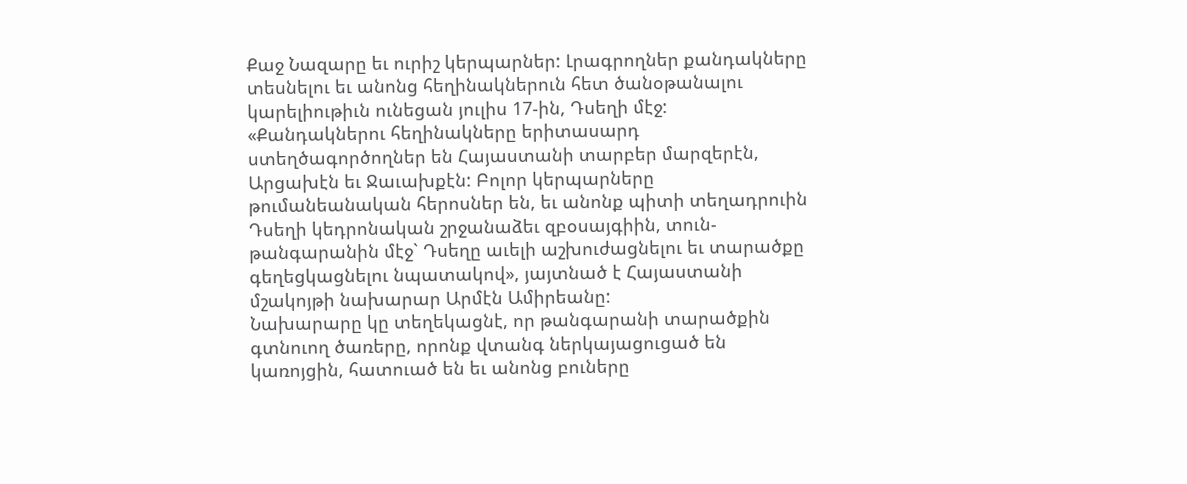Քաջ Նազարը եւ ուրիշ կերպարներ: Լրագրողներ քանդակները տեսնելու եւ անոնց հեղինակներուն հետ ծանօթանալու կարելիութիւն ունեցան յուլիս 17-ին, Դսեղի մէջ:
«Քանդակներու հեղինակները երիտասարդ ստեղծագործողներ են Հայաստանի տարբեր մարզերէն, Արցախէն եւ Ջաւախքէն: Բոլոր կերպարները թումանեանական հերոսներ են, եւ անոնք պիտի տեղադրուին Դսեղի կեդրոնական շրջանաձեւ զբօսայգիին, տուն-թանգարանին մէջ` Դսեղը աւելի աշխուժացնելու եւ տարածքը գեղեցկացնելու նպատակով», յայտնած է Հայաստանի մշակոյթի նախարար Արմէն Ամիրեանը:
Նախարարը կը տեղեկացնէ, որ թանգարանի տարածքին գտնուող ծառերը, որոնք վտանգ ներկայացուցած են կառոյցին, հատուած են եւ անոնց բուները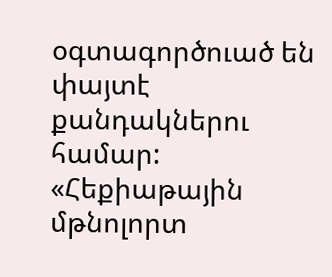օգտագործուած են փայտէ քանդակներու համար:
«Հեքիաթային մթնոլորտ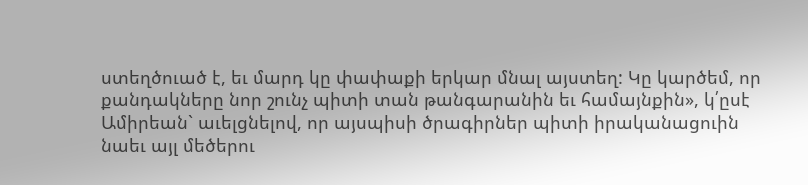ստեղծուած է, եւ մարդ կը փափաքի երկար մնալ այստեղ: Կը կարծեմ, որ քանդակները նոր շունչ պիտի տան թանգարանին եւ համայնքին», կ՛ըսէ Ամիրեան` աւելցնելով, որ այսպիսի ծրագիրներ պիտի իրականացուին նաեւ այլ մեծերու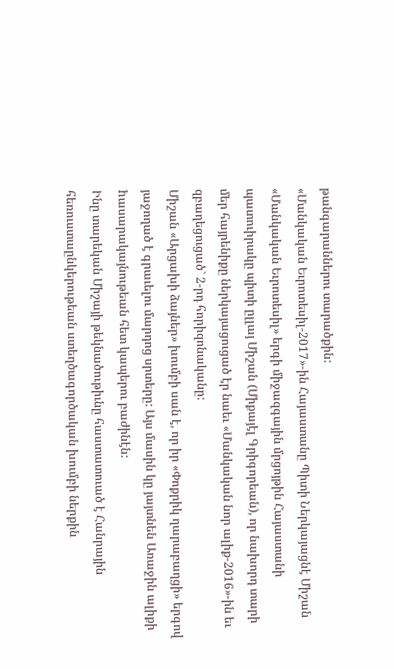թանգարաններու տարածքին:
«Մանկական Եւրոտեսիլ-2017»-ին Հայաստանը Պիտի Ներկայացնէ Միշան
«Մանկական Եւրոտեսիլ» երգի միջազգային մրցոյթին Հայաստանի պատուիրակը պիտի ըլլայ Միշան (Միքայէլ Գրիգորեան), որ նախորդ տարի մեր հայրենիքը ներկայացուցած էր նաեւ «Մանկական նոր ալիք-2016»-ին եւ զբաղեցուցած` 2-րդ հորիզոնականը:
Միշան «Արցախի ձայներ» խումբի սան է, որ իր «Փոքրիկ ղարաբաղցի» երգով յաջողած է գրաւելու մարդոց սրտերը: Այս մասին կը յայտնեն Առաջին ալիքի hասարակայնութեան հետ կապերու բաժինէն:
Ինը տարեկան Միշայի թեկնածութիւնը հաստատուած է Հանրային հեռուստաընկերութեան ստեղծագործական խումբի ներքին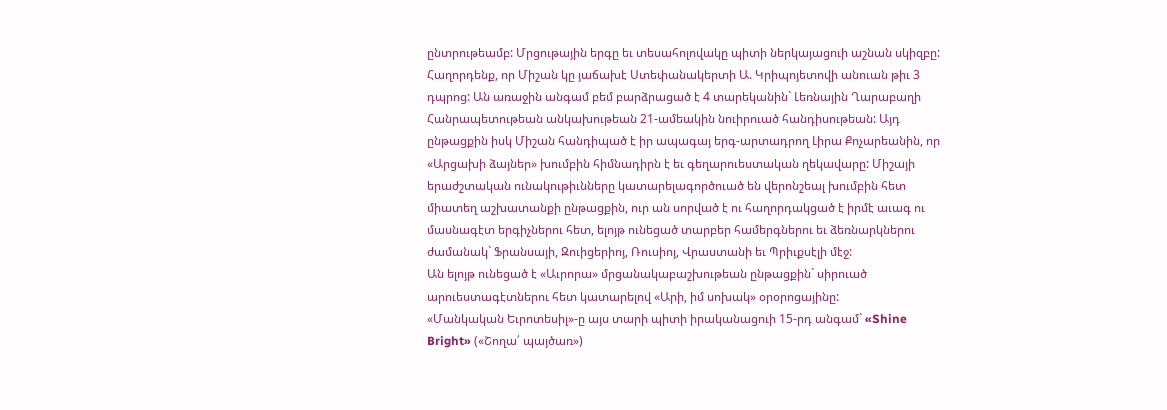ընտրութեամբ: Մրցութային երգը եւ տեսահոլովակը պիտի ներկայացուի աշնան սկիզբը:
Հաղորդենք, որ Միշան կը յաճախէ Ստեփանակերտի Ա. Կրիպոյետովի անուան թիւ 3 դպրոց: Ան առաջին անգամ բեմ բարձրացած է 4 տարեկանին` Լեռնային Ղարաբաղի Հանրապետութեան անկախութեան 21-ամեակին նուիրուած հանդիսութեան: Այդ ընթացքին իսկ Միշան հանդիպած է իր ապագայ երգ-արտադրող Լիրա Քոչարեանին, որ «Արցախի ձայներ» խումբին հիմնադիրն է եւ գեղարուեստական ղեկավարը: Միշայի երաժշտական ունակութիւնները կատարելագործուած են վերոնշեալ խումբին հետ միատեղ աշխատանքի ընթացքին, ուր ան սորված է ու հաղորդակցած է իրմէ աւագ ու մասնագէտ երգիչներու հետ, ելոյթ ունեցած տարբեր համերգներու եւ ձեռնարկներու ժամանակ` Ֆրանսայի, Զուիցերիոյ, Ռուսիոյ, Վրաստանի եւ Պրիւքսէլի մէջ:
Ան ելոյթ ունեցած է «Աւրորա» մրցանակաբաշխութեան ընթացքին` սիրուած արուեստագէտներու հետ կատարելով «Արի, իմ սոխակ» օրօրոցայինը:
«Մանկական Եւրոտեսիլ»-ը այս տարի պիտի իրականացուի 15-րդ անգամ` «Shine Bright» («Շողա՛ պայծառ»)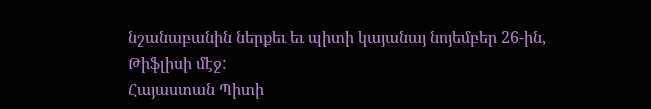նշանաբանին ներքեւ եւ պիտի կայանայ նոյեմբեր 26-ին, Թիֆլիսի մէջ:
Հայաստան Պիտի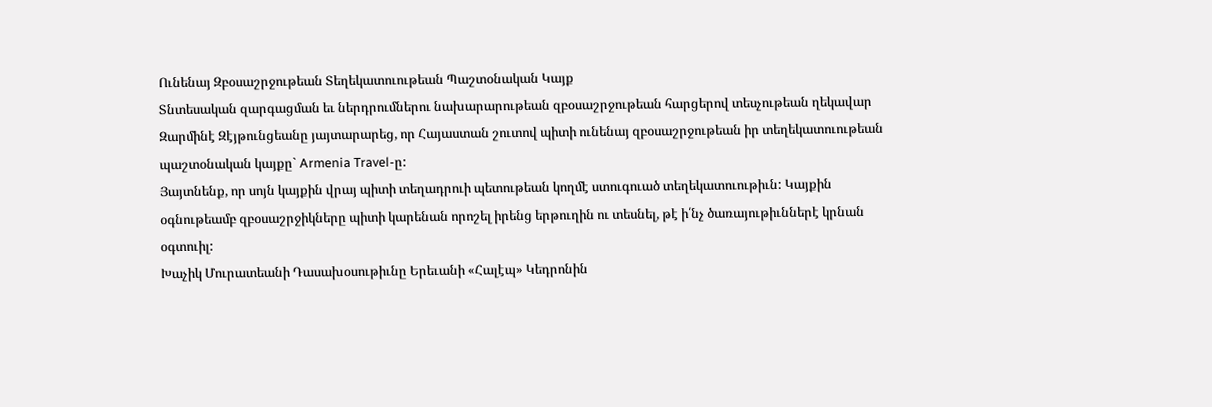Ունենայ Զբօսաշրջութեան Տեղեկատուութեան Պաշտօնական Կայք
Տնտեսական զարգացման եւ ներդրումներու նախարարութեան զբօսաշրջութեան հարցերով տեսչութեան ղեկավար Զարմինէ Զէյթունցեանը յայտարարեց, որ Հայաստան շուտով պիտի ունենայ զբօսաշրջութեան իր տեղեկատուութեան պաշտօնական կայքը` Armenia Travel-ը:
Յայտնենք, որ սոյն կայքին վրայ պիտի տեղադրուի պետութեան կողմէ ստուգուած տեղեկատուութիւն: Կայքին օգնութեամբ զբօսաշրջիկները պիտի կարենան որոշել իրենց երթուղին ու տեսնել, թէ ի՛նչ ծառայութիւններէ կրնան օգտուիլ:
Խաչիկ Մուրատեանի Դասախօսութիւնը Երեւանի «Հալէպ» Կեդրոնին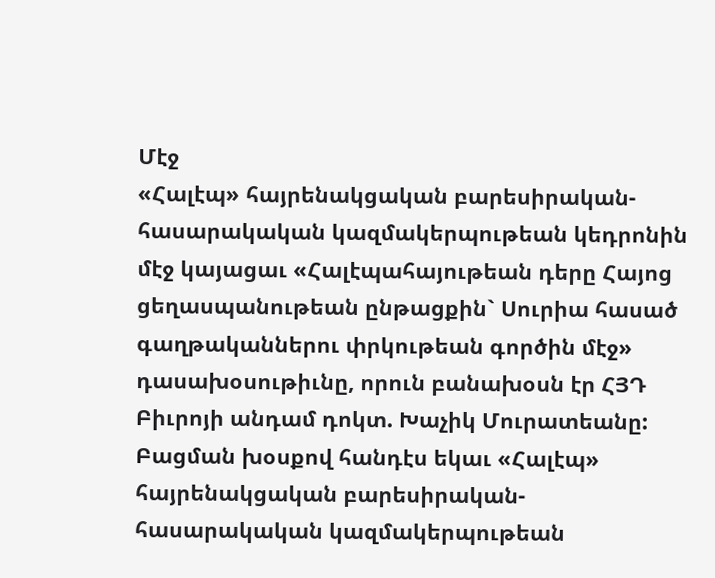Մէջ
«Հալէպ» հայրենակցական բարեսիրական-հասարակական կազմակերպութեան կեդրոնին մէջ կայացաւ «Հալէպահայութեան դերը Հայոց ցեղասպանութեան ընթացքին` Սուրիա հասած գաղթականներու փրկութեան գործին մէջ» դասախօսութիւնը, որուն բանախօսն էր ՀՅԴ Բիւրոյի անդամ դոկտ. Խաչիկ Մուրատեանը:
Բացման խօսքով հանդէս եկաւ «Հալէպ» հայրենակցական բարեսիրական-հասարակական կազմակերպութեան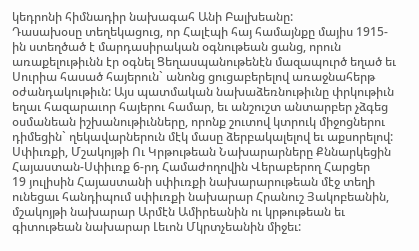կեդրոնի հիմնադիր նախագահ Անի Բալխեանը:
Դասախօսը տեղեկացուց, որ Հալէպի հայ համայնքը մայիս 1915-ին ստեղծած է մարդասիրական օգնութեան ցանց, որուն առաքելութիւնն էր օգնել Ցեղասպանութենէն մազապուրծ եղած եւ Սուրիա հասած հայերուն` անոնց ցուցաբերելով առաջնահերթ օժանդակութիւն: Այս պատմական նախաձեռնութիւնը փրկութիւն եղաւ հազարաւոր հայերու համար, եւ անշուշտ անտարբեր չձգեց օսմանեան իշխանութիւնները, որոնք շուտով կտրուկ միջոցներու դիմեցին` ղեկավարներուն մէկ մասը ձերբակալելով եւ աքսորելով:
Սփիւռքի, Մշակոյթի Ու Կրթութեան Նախարարները Քննարկեցին Հայաստան-Սփիւռք 6-րդ Համաժողովին Վերաբերող Հարցեր
19 յուլիսին Հայաստանի սփիւռքի նախարարութեան մէջ տեղի ունեցաւ հանդիպում սփիւռքի նախարար Հրանուշ Յակոբեանին, մշակոյթի նախարար Արմէն Ամիրեանին ու կրթութեան եւ գիտութեան նախարար Լեւոն Մկրտչեանին միջեւ: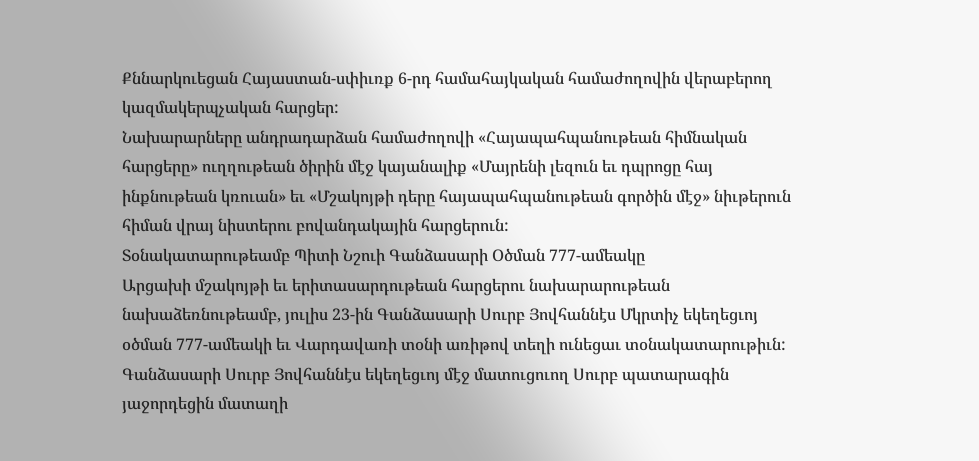Քննարկուեցան Հայաստան-սփիւռք 6-րդ համահայկական համաժողովին վերաբերող կազմակերպչական հարցեր:
Նախարարները անդրադարձան համաժողովի «Հայապահպանութեան հիմնական հարցերը» ուղղութեան ծիրին մէջ կայանալիք «Մայրենի լեզուն եւ դպրոցը հայ ինքնութեան կռուան» եւ «Մշակոյթի դերը հայապահպանութեան գործին մէջ» նիւթերուն հիման վրայ նիստերու բովանդակային հարցերուն:
Տօնակատարութեամբ Պիտի Նշուի Գանձասարի Օծման 777-ամեակը
Արցախի մշակոյթի եւ երիտասարդութեան հարցերու նախարարութեան նախաձեռնութեամբ, յուլիս 23-ին Գանձասարի Սուրբ Յովհաննէս Մկրտիչ եկեղեցւոյ օծման 777-ամեակի եւ Վարդավառի տօնի առիթով տեղի ունեցաւ տօնակատարութիւն:
Գանձասարի Սուրբ Յովհաննէս եկեղեցւոյ մէջ մատուցուող Սուրբ պատարագին յաջորդեցին մատաղի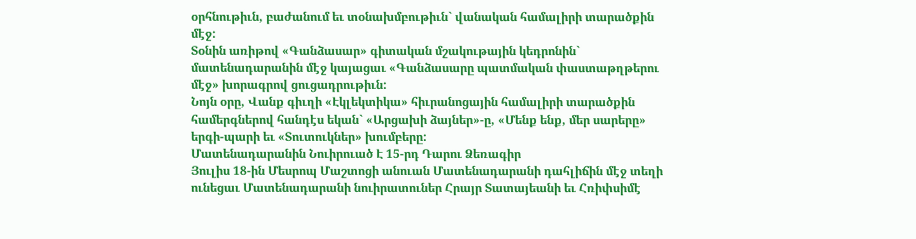օրհնութիւն, բաժանում եւ տօնախմբութիւն` վանական համալիրի տարածքին մէջ:
Տօնին առիթով «Գանձասար» գիտական մշակութային կեդրոնին` մատենադարանին մէջ կայացաւ «Գանձասարը պատմական փաստաթղթերու մէջ» խորագրով ցուցադրութիւն:
Նոյն օրը, Վանք գիւղի «Էկլեկտիկա» հիւրանոցային համալիրի տարածքին համերգներով հանդէս եկան` «Արցախի ձայներ»-ը, «Մենք ենք, մեր սարերը» երգի-պարի եւ «Տուտուկներ» խումբերը:
Մատենադարանին Նուիրուած Է 15-րդ Դարու Ձեռագիր
Յուլիս 18-ին Մեսրոպ Մաշտոցի անուան Մատենադարանի դահլիճին մէջ տեղի ունեցաւ Մատենադարանի նուիրատուներ Հրայր Տատայեանի եւ Հռիփսիմէ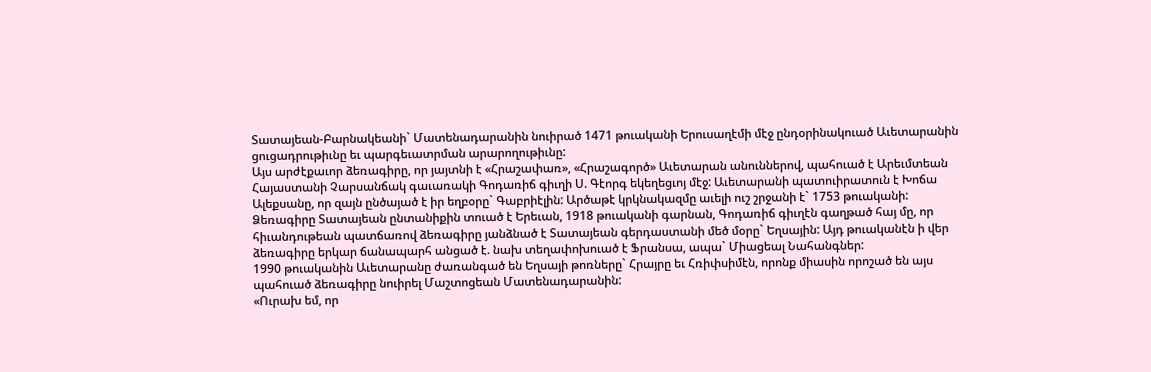Տատայեան-Բարնակեանի` Մատենադարանին նուիրած 1471 թուականի Երուսաղէմի մէջ ընդօրինակուած Աւետարանին ցուցադրութիւնը եւ պարգեւատրման արարողութիւնը:
Այս արժէքաւոր ձեռագիրը, որ յայտնի է «Հրաշափառ», «Հրաշագործ» Աւետարան անուններով, պահուած է Արեւմտեան Հայաստանի Չարսանճակ գաւառակի Գոդառիճ գիւղի Ս. Գէորգ եկեղեցւոյ մէջ: Աւետարանի պատուիրատուն է Խոճա Ալեքսանը, որ զայն ընծայած է իր եղբօրը` Գաբրիէլին: Արծաթէ կրկնակազմը աւելի ուշ շրջանի է` 1753 թուականի:
Ձեռագիրը Տատայեան ընտանիքին տուած է Երեւան, 1918 թուականի գարնան, Գոդառիճ գիւղէն գաղթած հայ մը, որ հիւանդութեան պատճառով ձեռագիրը յանձնած է Տատայեան գերդաստանի մեծ մօրը` Եղսային: Այդ թուականէն ի վեր ձեռագիրը երկար ճանապարհ անցած է. նախ տեղափոխուած է Ֆրանսա, ապա` Միացեալ Նահանգներ:
1990 թուականին Աւետարանը ժառանգած են Եղսայի թոռները` Հրայրը եւ Հռիփսիմէն, որոնք միասին որոշած են այս պահուած ձեռագիրը նուիրել Մաշտոցեան Մատենադարանին:
«Ուրախ եմ, որ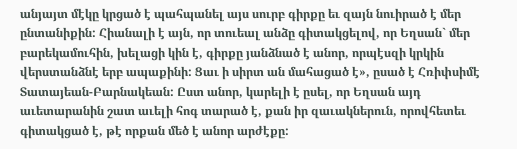անյայտ մէկը կրցած է պահպանել այս սուրբ գիրքը եւ զայն նուիրած է մեր ընտանիքին: Հիանալի է այն, որ տուեալ անձը գիտակցելով, որ Եղսան` մեր բարեկամուհին, խելացի կին է, գիրքը յանձնած է անոր, որպէսզի կրկին վերստանձնէ երբ ապաքինի: Ցաւ ի սիրտ ան մահացած է», ըսած է Հռիփսիմէ Տատայեան-Բարնակեան: Ըստ անոր, կարելի է ըսել, որ Եղսան այդ աւետարանին շատ աւելի հոգ տարած է, քան իր զաւակներուն, որովհետեւ գիտակցած է, թէ որքան մեծ է անոր արժէքը: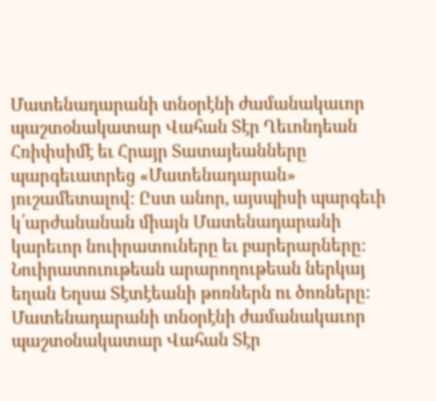Մատենադարանի տնօրէնի ժամանակաւոր պաշտօնակատար Վահան Տէր Ղեւոնդեան Հռիփսիմէ եւ Հրայր Տատայեանները պարգեւատրեց «Մատենադարան» յուշամետալով: Ըստ անոր, այսպիսի պարգեւի կ՛արժանանան միայն Մատենադարանի կարեւոր նուիրատուները եւ բարերարները:
Նուիրատուութեան արարողութեան ներկայ եղան Եղսա Տէտէեանի թոռներն ու ծոռները:
Մատենադարանի տնօրէնի ժամանակաւոր պաշտօնակատար Վահան Տէր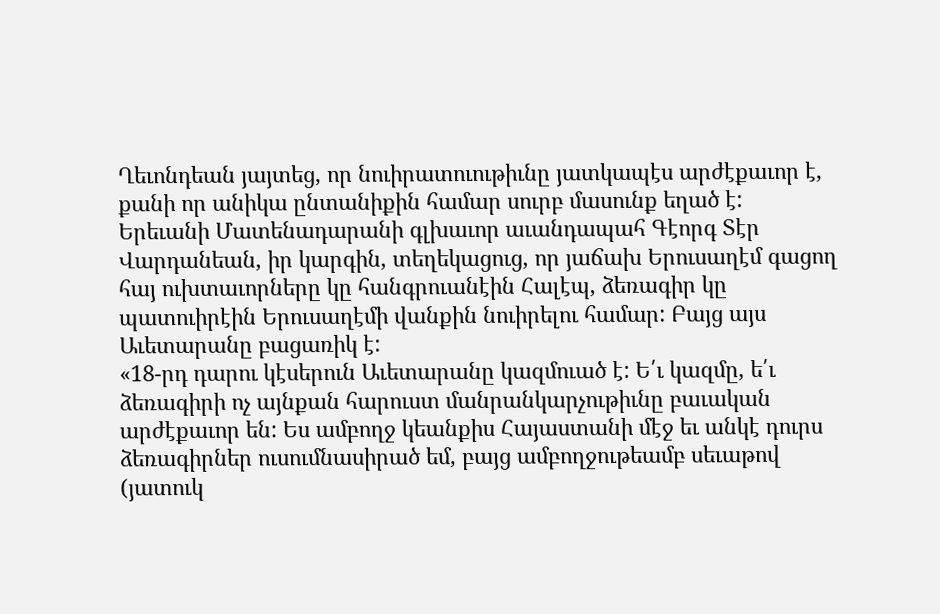Ղեւոնդեան յայտեց, որ նուիրատուութիւնը յատկապէս արժէքաւոր է, քանի որ անիկա ընտանիքին համար սուրբ մասունք եղած է:
Երեւանի Մատենադարանի գլխաւոր աւանդապահ Գէորգ Տէր Վարդանեան, իր կարգին, տեղեկացուց, որ յաճախ Երուսաղէմ գացող հայ ուխտաւորները կը հանգրուանէին Հալէպ, ձեռագիր կը պատուիրէին Երուսաղէմի վանքին նուիրելու համար: Բայց այս Աւետարանը բացառիկ է:
«18-րդ դարու կէսերուն Աւետարանը կազմուած է: Ե՛ւ կազմը, ե՛ւ ձեռագիրի ոչ այնքան հարուստ մանրանկարչութիւնը բաւական արժէքաւոր են: Ես ամբողջ կեանքիս Հայաստանի մէջ եւ անկէ դուրս ձեռագիրներ ուսումնասիրած եմ, բայց ամբողջութեամբ սեւաթով (յատուկ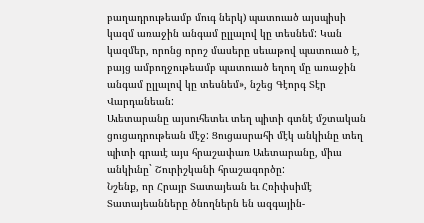բաղադրութեամբ մուգ ներկ) պատուած այսպիսի կազմ առաջին անգամ ըլլալով կը տեսնեմ: Կան կազմեր, որոնց որոշ մասերը սեւաթով պատուած է, բայց ամբողջութեամբ պատուած եղող մը առաջին անգամ ըլլալով կը տեսնեմ», նշեց Գէորգ Տէր Վարդանեան:
Աւետարանը այսուհետեւ տեղ պիտի գտնէ մշտական ցուցադրութեան մէջ: Ցուցասրահի մէկ անկիւնը տեղ պիտի գրաւէ այս հրաշափառ Աւետարանը, միւս անկիւնը` Շուրիշկանի հրաշագործը:
Նշենք, որ Հրայր Տատայեան եւ Հռիփսիմէ Տատայեանները ծնողներն են ազգային-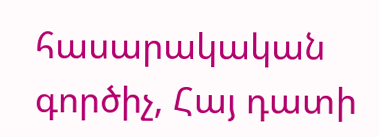հասարակական գործիչ, Հայ դատի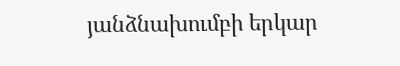յանձնախումբի երկար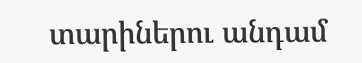տարիներու անդամ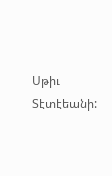Սթիւ Տէտէեանի: